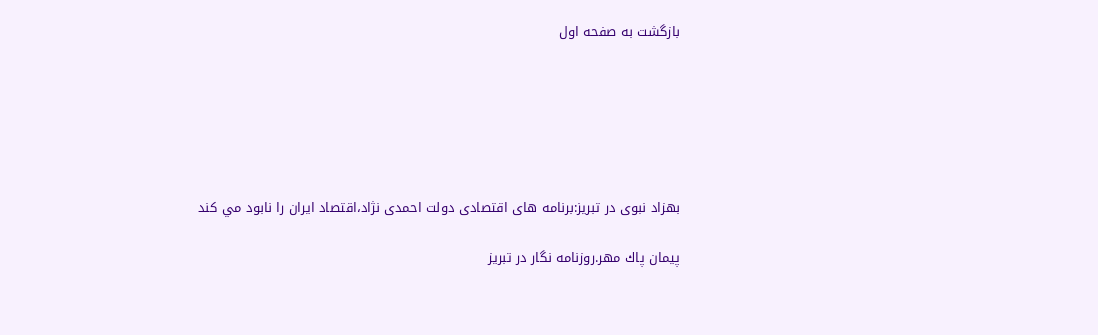بازگشت به صفحه اول






بهزاد نبوی در تبريز:برنامه های اقتصادی دولت احمدی نژاد،اقتصاد ايران را نابود مي كند

پيمان پاك مهر.روزنامه نگار در تبريز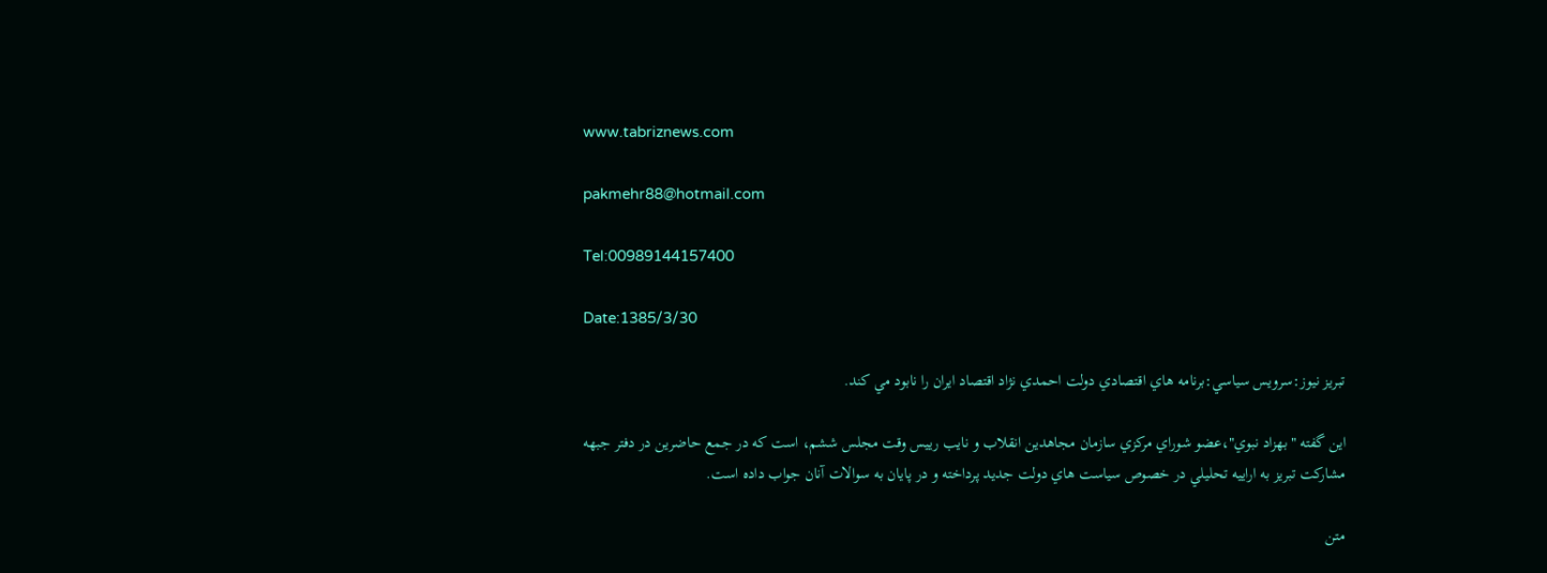www.tabriznews.com

pakmehr88@hotmail.com

Tel:00989144157400

Date:1385/3/30

تبريز نيوز:سرويس سياسي:برنامه هاي اقتصادي دولت احمدي نژاد اقتصاد ايران را نابود مي كند.

اين گفته "بهزاد نبوي"،عضو شوراي مركزي سازمان مجاهدين انقلاب و نايب رييس وقت مجلس ششم، است كه در جمع حاضرين در دفتر جبهه مشاركت تبريز به اراييه تحليلي در خصوص سياست هاي دولت جديد پرداخته و در پايان به سوالات آنان جواب داده است.

متن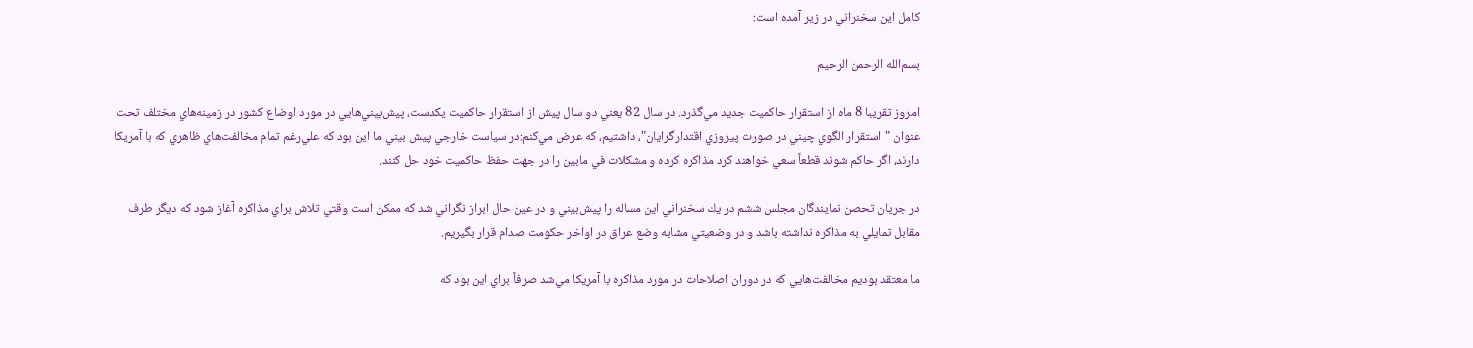كامل اين سخنراني در زير آمده است:

بسم‌الله الرحمن الرحيم

امروز تقريبا 8 ماه از استقرار حاكميت جديد مي‌گذرد. در سال 82 يعني دو سال پيش از استقرار حاكميت يكدست، پيش‌بيني‌هايي در مورد اوضاع كشور در زمينه‌هاي مختلف تحت عنوان "استقرار الگوي چيني در صورت پيروزي اقتدارگرايان"، داشتيم، كه عرض مي‌كنم:در سياست خارجي پيش بيني ما اين بود كه علي‌رغم تمام مخالفت‌هاي ظاهري كه با آمريكا دارند، اگر حاكم شوند قطعاً سعي خواهند كرد مذاكره كرده و مشكلات في مابين را در جهت حفظ حاكميت خود حل كنند.

در جريان تحصن نمايندگان مجلس ششم در يك سخنراني اين مساله را پيش‌بيني و در عين حال ابراز نگراني شد كه ممكن است وقتي تلاش براي مذاكره آغاز شود كه ديگر طرف مقابل تمايلي به مذاكره نداشته باشد و در وضعيتي مشابه وضع عراق در اواخر حكومت صدام قرار بگيريم.

ما معتقد بوديم مخالفت‌هايي كه در دوران اصلاحات در مورد مذاكره با آمريكا مي‌شد صرفاً براي اين بود كه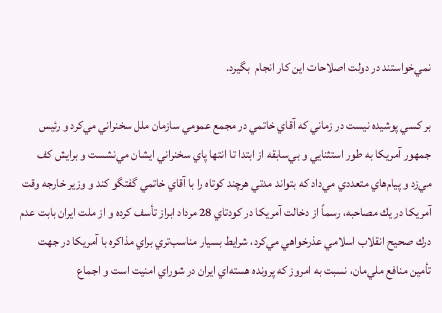نمي‌خواستند در دولت اصلاحات اين كار انجام  بگيرد.

بر كسي پوشيده نيست در زماني كه آقاي خاتمي در مجمع عمومي سازمان ملل سخنراني مي‌كرد و رئيس جمهور آمريكا به طور استثنايي و بي‌سابقه از ابتدا تا انتها پاي سخنراني ايشان مي‌نشست و برايش كف مي‌زد و پيام‌هاي متعددي مي‌داد كه بتواند مدتي هرچند كوتاه را با آقاي خاتمي گفتگو كند و وزير خارجه وقت آمريكا در يك مصاحبه، رسماً از دخالت آمريكا در كودتاي 28 مرداد ابراز تأسف كرده و از ملت ايران بابت عدم درك صحيح انقلاب اسلامي عذرخواهي مي‌كرد، شرايط بسيار مناسب‌تري براي مذاكره با آمريكا در جهت تأمين منافع ملي‌مان، نسبت به امروز كه پرونده هسته‌اي ايران در شوراي امنيت است و اجماع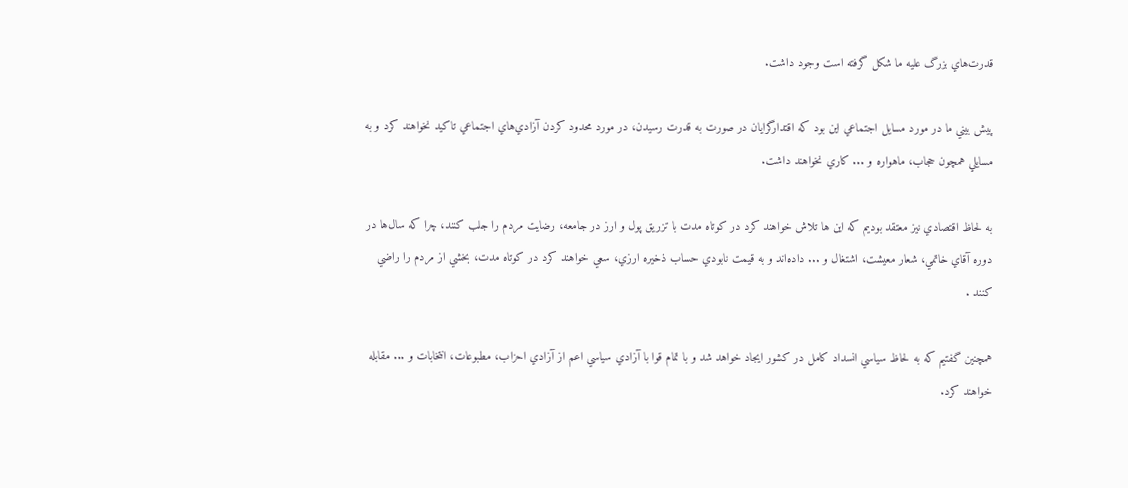قدرت‌هاي بزرگ عليه ما شكل گرفته است وجود داشت.

پيش بيني ما در مورد مسايل اجتماعي اين بود كه اقتدارگرايان در صورت به قدرت رسيدن، در مورد محدود كردن آزادي‌هاي اجتماعي تاكيد نخواهند كرد و به مسايلي همچون حجاب، ماهواره و ... كاري نخواهند داشت.

به لحاظ اقتصادي نيز معتقد بوديم كه اين ها تلاش خواهند كرد در كوتاه مدت با تزريق پول و ارز در جامعه، رضايت مردم را جلب كنند، چرا كه سال‌ها در دوره آقاي خاتمي، شعار معيشت، اشتغال و ... داده‌اند و به قيمت نابودي حساب ذخيره ارزي، سعي خواهند كرد در كوتاه مدت، بخشي از مردم را راضي كنند .

همچنين گفتيم كه به لحاظ سياسي انسداد كامل در كشور ايجاد خواهد شد و با تمام قوا با آزادي سياسي اعم از آزادي احزاب، مطبوعات، انتخابات و ... مقابله خواهند كرد.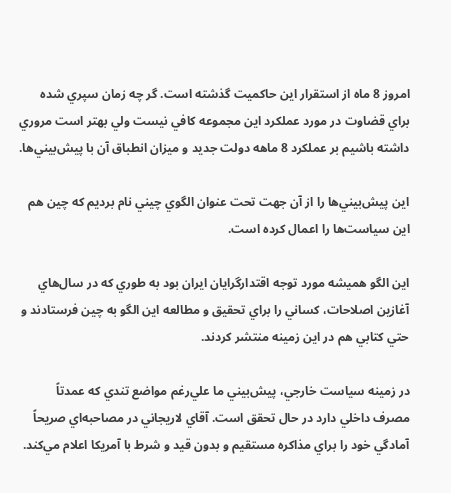امروز 8 ماه از استقرار اين حاكميت گذشته است. گر چه زمان سپري شده براي قضاوت در مورد عملكرد اين مجموعه كافي نيست ولي بهتر است مروري داشته باشيم بر عملكرد 8 ماهه دولت جديد و ميزان انطباق آن با پيش‌‌بيني‌ها.

اين پيش‌بيني‌ها را از آن جهت تحت عنوان الگوي چيني نام برديم كه چين هم اين سياست‌ها را اعمال كرده است.

اين الگو هميشه مورد توجه اقتدارگرايان ايران بود به طوري كه در سال‌هاي آغازين اصلاحات، كساني را براي تحقيق و مطالعه اين الگو به چين فرستادند و حتي كتابي هم در اين زمينه منتشر كردند.

در زمينه سياست خارجي، پيش‌بيني ما علي‌رغم مواضع تندي كه عمدتاً مصرف داخلي دارد در حال تحقق است. آقاي لاريجاني در مصاحبه‌اي صريحاً آمادگي خود را براي مذاكره مستقيم و بدون قيد و شرط با آمريكا اعلام مي‌كند.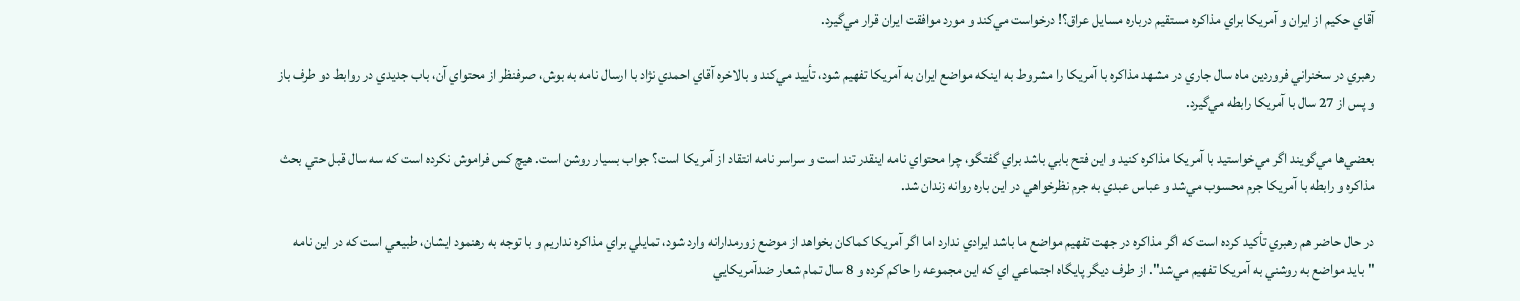آقاي حكيم از ايران و آمريكا براي مذاكره مستقيم درباره مسايل عراق؟! درخواست مي‌كند و مورد موافقت ايران قرار مي‌گيرد.

رهبري در سخنراني فروردين ماه سال جاري در مشهد مذاكره با آمريكا را مشروط به اينكه مواضع ايران به آمريكا تفهيم شود، تأييد مي‌كند و بالاخره آقاي احمدي نژاد با ارسال نامه به بوش، صرفنظر از محتواي آن، باب جديدي در روابط دو طرف باز و پس از 27 سال با آمريكا رابطه مي‌گيرد.

بعضي‌ها مي‌گويند اگر مي‌خواستيد با آمريكا مذاكره كنيد و اين فتح بابي باشد براي گفتگو، چرا محتواي نامه اينقدر تند است و سراسر نامه انتقاد از آمريكا است؟ جواب بسيار روشن است. هيچ كس فراموش نكرده است كه سه سال قبل حتي بحث مذاكره و رابطه با آمريكا جرم محسوب مي‌شد و عباس عبدي به جرم نظرخواهي در اين باره روانه زندان شد.

در حال حاضر هم رهبري تأكيد كرده است كه اگر مذاكره در جهت تفهيم مواضع ما باشد ايرادي ندارد اما اگر آمريكا كماكان بخواهد از موضع زورمدارانه وارد شود، تمايلي براي مذاكره نداريم و با توجه به رهنمود ايشان، طبيعي است كه در اين نامه "بايد مواضع به روشني به آمريكا تفهيم مي‌شد". از طرف ديگر پايگاه اجتماعي اي كه اين مجموعه را حاكم كرده و 8 سال تمام شعار ضدآمريكايي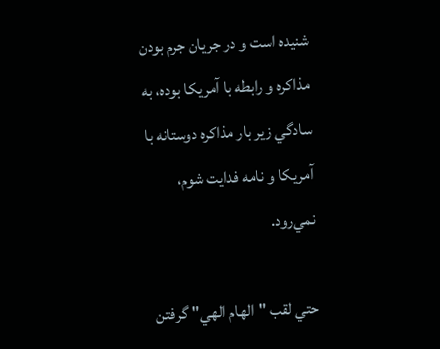شنيده است و در جريان جرم بودن مذاكره و رابطه با آمريكا بوده، به سادگي زير بار مذاكره دوستانه با آمريكا و نامه فدايت شوم، نمي‌رود.

حتي لقب "الهام الهي" گرفتن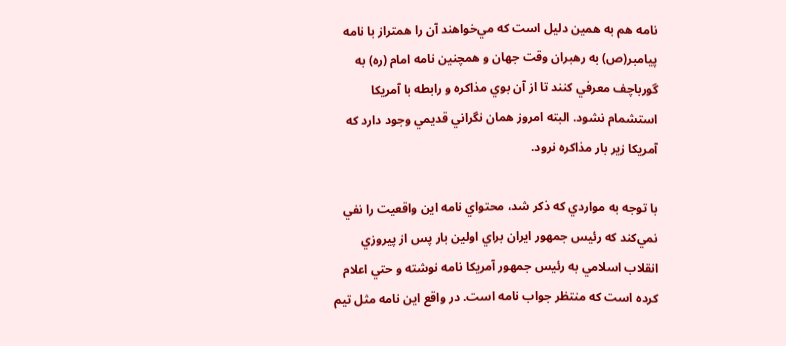نامه هم به همين دليل است كه مي‌خواهند آن را همتراز با نامه پيامبر(ص) به رهبران وقت جهان و همچنين نامه امام (ره) به گورباچف معرفي كنند تا از آن بوي مذاكره و رابطه با آمريكا استشمام نشود. البته امروز همان نگراني قديمي وجود دارد كه آمريكا زير بار مذاكره نرود.

با توجه به مواردي كه ذكر شد، محتواي نامه اين واقعيت را نفي نمي‌كند كه رئيس جمهور ايران براي اولين بار پس از پيروزي انقلاب اسلامي به رئيس جمهور آمريكا نامه نوشته و حتي اعلام كرده است كه منتظر جواب نامه است. در واقع اين نامه مثل تيم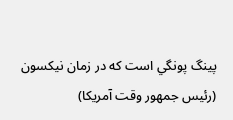پينگ پونگي است كه در زمان نيكسون (رئيس جمهور وقت آمريكا)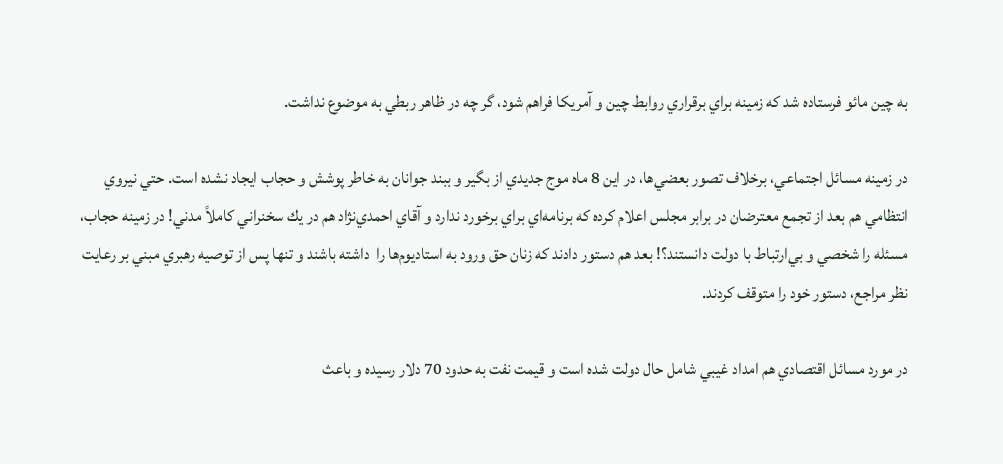به چين مائو فرستاده شد كه زمينه براي برقراري روابط چين و آمريكا فراهم شود، گر چه در ظاهر ربطي به موضوع نداشت.

در زمينه مسائل اجتماعي، برخلاف تصور بعضي‌ها، در اين 8 ماه موج جديدي از بگير و ببند جوانان به خاطر پوشش و حجاب ايجاد نشده است. حتي نيروي انتظامي هم بعد از تجمع معترضان در برابر مجلس اعلام كرده كه برنامه‌اي براي برخورد ندارد و آقاي احمدي‌نژاد هم در يك سخنراني كاملاً مدني! در زمينه حجاب، مسئله را شخصي و بي‌ارتباط با دولت دانستند؟! بعد هم دستور دادند كه زنان حق ورود به استاديوم‌ها را  داشته باشند و تنها پس از توصيه رهبري مبني بر رعايت نظر مراجع، دستور خود را متوقف كردند.

در مورد مسائل اقتصادي هم امداد غيبي شامل حال دولت شده است و قيمت نفت به حدود 70 دلار رسيده و باعث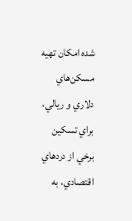شده امكان تهيه مسكن‌هاي دلاري و ريالي، براي تسكين برخي از دردهاي اقتصادي، به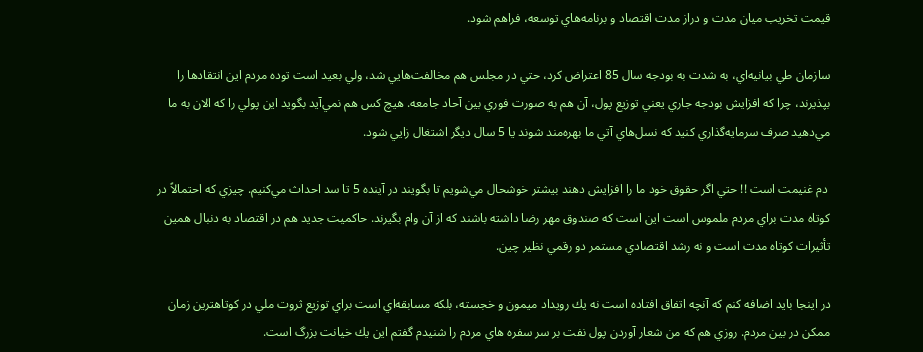قيمت تخريب ميان مدت و دراز مدت اقتصاد و برنامه‌هاي توسعه، فراهم شود.

سازمان طي بيانيه‌اي، به شدت به بودجه سال 85 اعتراض كرد، حتي در مجلس هم مخالفت‌هايي شد، ولي بعيد است توده مردم اين انتقادها را بپذيرند، چرا كه افزايش بودجه جاري يعني توزيع پول، آن هم به صورت فوري بين آحاد جامعه. هيچ كس هم نمي‌آيد بگويد اين پولي را كه الان به ما مي‌دهيد صرف سرمايه‌گذاري كنيد كه نسل‌هاي آتي ما بهره‌مند شوند يا 5 سال ديگر اشتغال زايي شود.

 دم غنيمت است !! حتي اگر حقوق خود ما را افزايش دهند بيشتر خوشحال مي‌شويم تا بگويند در آينده 5 تا سد احداث مي‌كنيم. چيزي كه احتمالاً در كوتاه مدت براي مردم ملموس است اين است كه صندوق مهر رضا داشته باشند كه از آن وام بگيرند. حاكميت جديد هم در اقتصاد به دنبال همين تأثيرات كوتاه مدت است و نه رشد اقتصادي مستمر دو رقمي نظير چين.

در اينجا بايد اضافه كنم كه آنچه اتفاق افتاده است نه يك رويداد ميمون و خجسته، بلكه مسابقه‌اي است براي توزيع ثروت ملي در كوتاهترين زمان ممكن در بين مردم. روزي هم كه من شعار آوردن پول نفت بر سر سفره هاي مردم را شنيدم گفتم اين يك خيانت بزرگ است.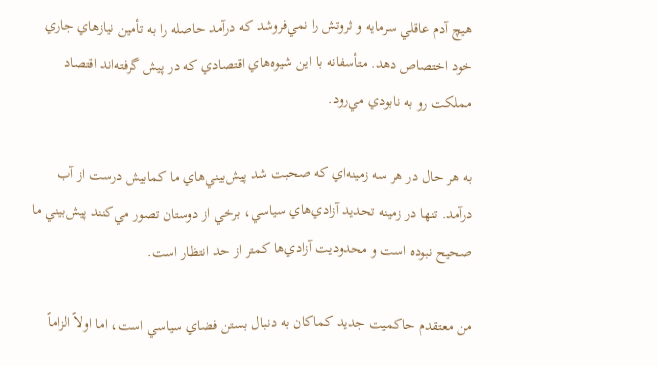هيچ آدم عاقلي سرمايه‌ و ثروتش را نمي‌فروشد كه درآمد حاصله را به تأمين نيازهاي جاري خود اختصاص دهد. متأسفانه با اين شيوه‌هاي اقتصادي كه در پيش گرفته‌اند اقتصاد مملكت رو به نابودي مي‌رود.

به هر حال در هر سه زمينه‌اي كه صحبت شد پيش‌بيني‌هاي ما كمابيش درست از آب درآمد. تنها در زمينه تحديد آزادي‌هاي سياسي، برخي از دوستان تصور مي‌كنند پيش‌بيني ما صحيح نبوده است و محدوديت آزادي‌ها كمتر از حد انتظار است.

من معتقدم حاكميت جديد كماكان به دنبال بستن فضاي سياسي است، اما اولاً الزاماً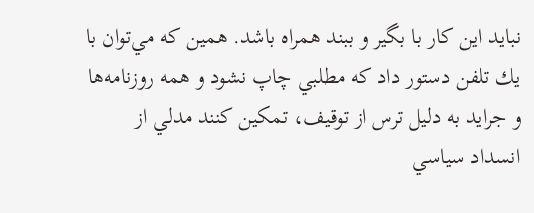نبايد اين كار با بگير و ببند همراه باشد. همين كه مي‌توان با يك تلفن دستور داد كه مطلبي چاپ نشود و همه روزنامه‌ها و جرايد به دليل ترس از توقيف، تمكين كنند مدلي از انسداد سياسي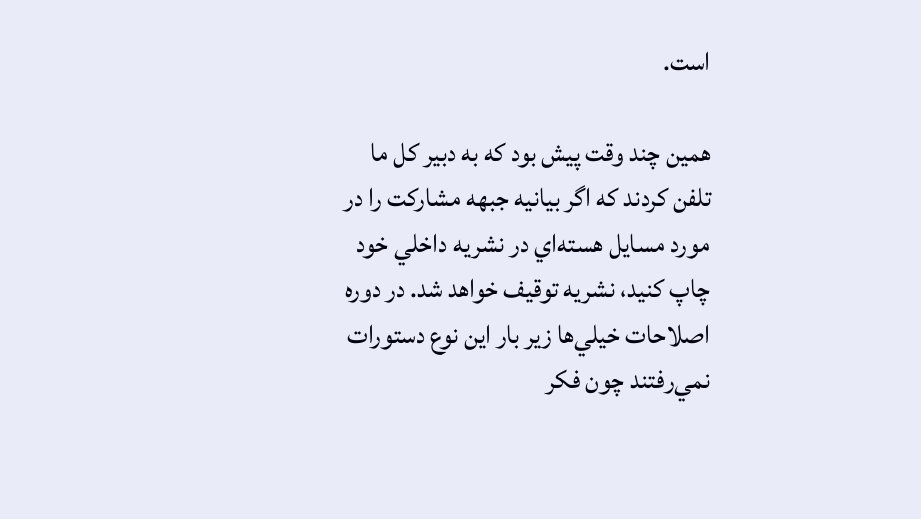است.

همين چند وقت پيش بود كه به دبير كل ما تلفن كردند كه اگر بيانيه جبهه مشاركت را در مورد مسايل هسته‌اي در نشريه داخلي خود چاپ كنيد، نشريه توقيف خواهد شد. در دوره اصلاحات خيلي‌ها زير بار اين نوع دستورات نمي‌رفتند چون فكر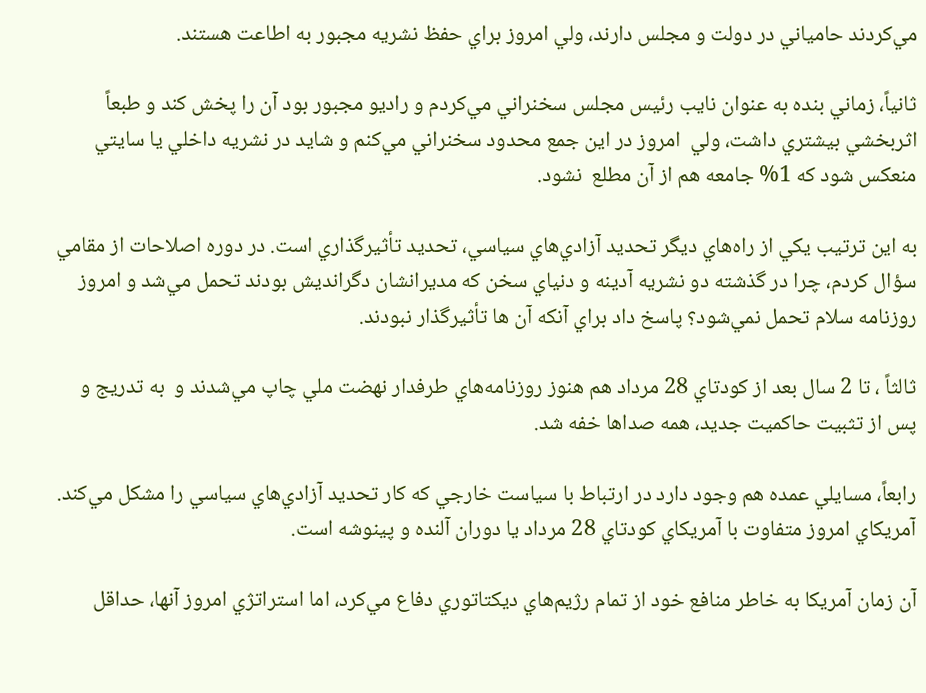مي‌كردند حامياني در دولت و مجلس دارند، ولي امروز براي حفظ نشريه مجبور به اطاعت هستند.

ثانياً، زماني بنده به عنوان نايب رئيس مجلس سخنراني مي‌كردم و راديو مجبور بود آن را پخش كند و طبعاً اثربخشي بيشتري داشت، ولي  امروز در اين جمع محدود سخنراني مي‌كنم و شايد در نشريه داخلي يا سايتي منعكس شود كه 1% جامعه هم از آن مطلع  نشود.

به اين ترتيب يكي از راه‌هاي ديگر تحديد آزادي‌هاي سياسي، تحديد تأثيرگذاري است. در دوره اصلاحات از مقامي سؤال كردم، چرا در گذشته دو نشريه آدينه و دنياي سخن كه مديرانشان دگرانديش بودند تحمل مي‌شد و امروز روزنامه سلام تحمل نمي‌شود؟ پاسخ داد براي آنكه آن ها تأثيرگذار نبودند.

ثالثاً ، تا 2 سال بعد از كودتاي 28 مرداد هم هنوز روزنامه‌هاي طرفدار نهضت ملي چاپ مي‌شدند و  به تدريج و پس از تثبيت حاكميت جديد، همه صداها خفه شد.

رابعاً، مسايلي عمده هم وجود دارد در ارتباط با سياست خارجي كه كار تحديد آزادي‌هاي سياسي را مشكل مي‌كند. آمريكاي امروز متفاوت با آمريكاي كودتاي 28 مرداد يا دوران آلنده و پينوشه است.

آن زمان آمريكا به خاطر منافع خود از تمام رژيم‌هاي ديكتاتوري دفاع مي‌كرد، اما استراتژي امروز آنها، حداقل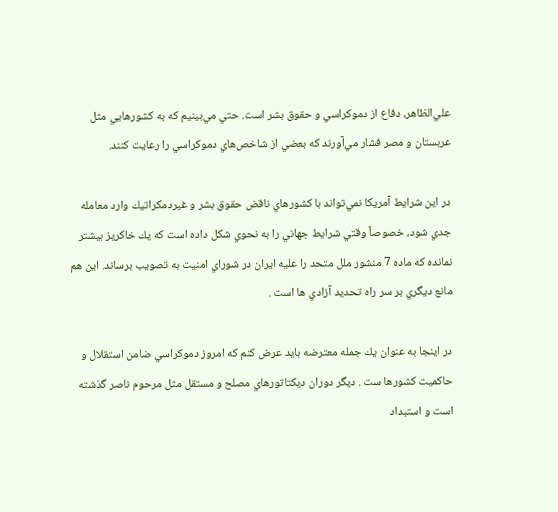علي‌الظاهر، دفاع از دموكراسي و حقوق بشر است. حتي مي‌بينيم كه به كشورهايي مثل عربستان و مصر فشار مي‌آورند كه بعضي از شاخص‌هاي دموكراسي را رعايت ‌كنند.

در اين شرايط آمريكا نمي‌تواند با كشورهاي ناقض حقوق بشر و غيردمكراتيك وارد معامله جدي شود، خصوصاً وقتي شرايط جهاني را به نحوي شكل داده است كه يك خاكريز بيشتر نمانده كه ماده 7 منشور ملل متحد را عليه ايران در شوراي امنيت به تصويب برساند. اين هم مانع ديگري بر سر راه تحديد آزادي ها است .

در اينجا به عنوان يك جمله معترضه بايد عرض كنم كه امروز دموكراسي ضامن استقلال و حاكميت كشورها ست . ديگر دوران ديكتاتورهاي مصلح و مستقل مثل مرحوم ناصر گذشته است و استبداد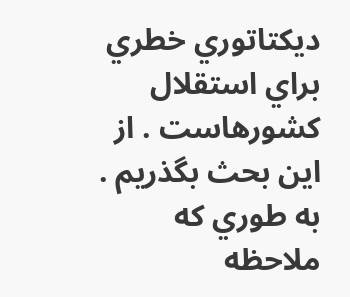ديكتاتوري خطري براي استقلال كشورهاست . از اين بحث بگذريم . به طوري كه ملاحظه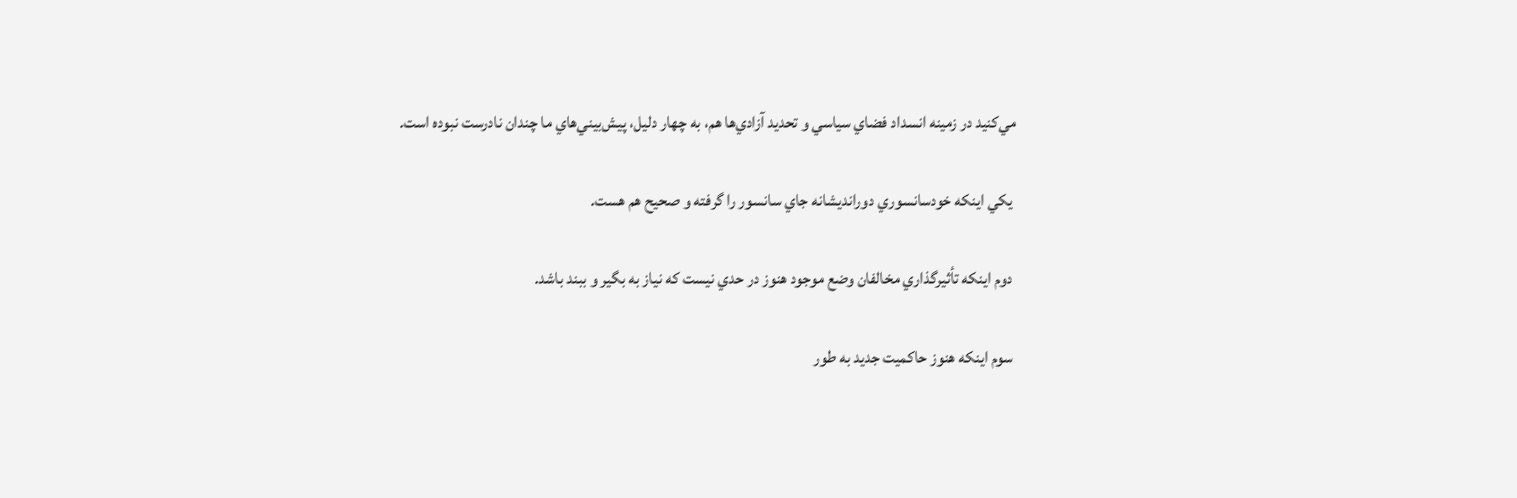مي‌كنيد در زمينه انسداد فضاي سياسي و تحديد آزادي‌ها هم، به چهار دليل، پيش‌بيني‌هاي ما چندان نادرست نبوده است.

 يكي اينكه خودسانسوري دورانديشانه جاي سانسور را گرفته و صحيح هم هست.

 دوم اينكه تأثيرگذاري مخالفان وضع موجود هنوز در حدي نيست كه نياز به بگير و ببند باشد.

 سوم اينكه هنوز حاكميت جديد به طور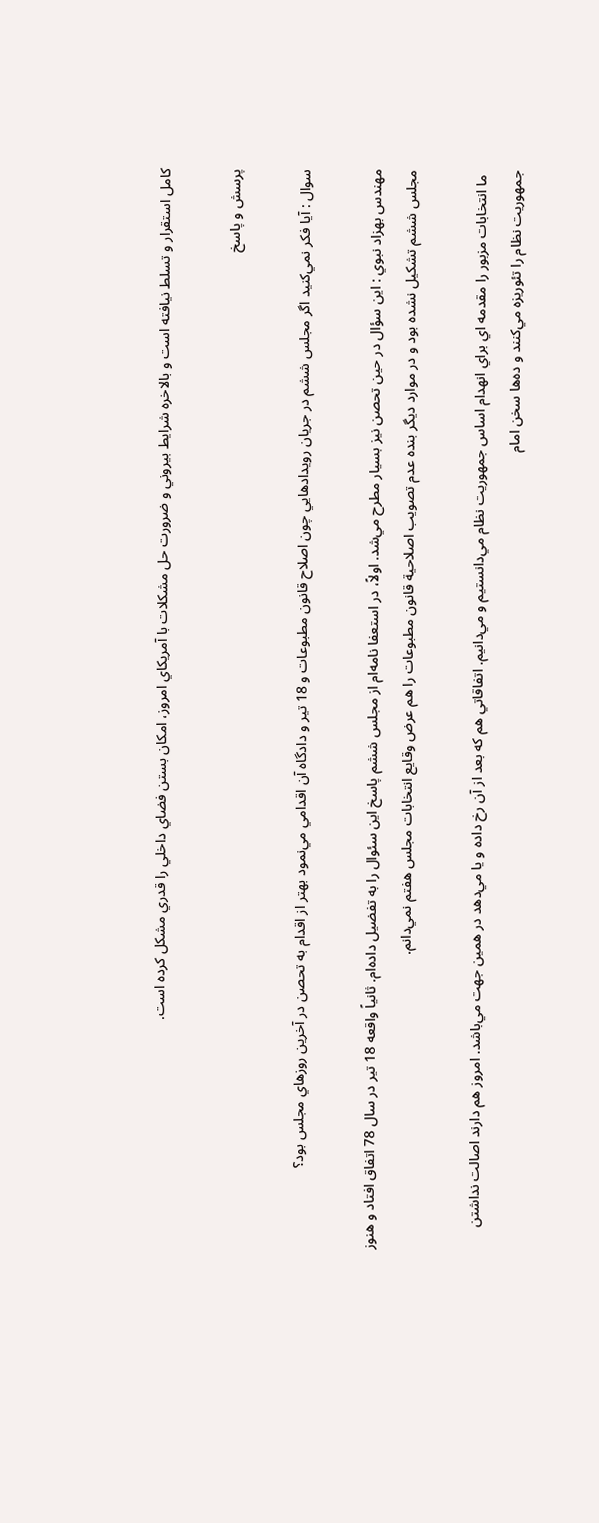كامل استقرار و تسلط نيافته است و بالاخره شرايط بيروني و ضرورت حل مشكلات با آمريكاي امروز، امكان بستن فضاي داخلي را قدري مشكل كرده است.

پرسش و پاسخ

سوال : آيا فكر نمي‌كنيد اگر مجلس ششم در جريان رويدادهايي چون اصلاح قانون مطبوعات و 18 تير و دادگاه آن اقدامي مي‌نمود بهتر از اقدام به تحصن در آخرين روزهاي مجلس بود؟

مهندس بهزاد نبوي : اين سؤال در حين تحصن نيز بسيار مطرح مي‌شد. اولاً، در استعفا نامه‌ام از مجلس ششم پاسخ اين سئوال را به تفضيل داده‌ام. ثانياً واقعه 18 تير در سال 78 اتفاق افتاد و هنوز مجلس ششم تشكيل نشده بود و در موارد ديگر بنده عدم تصويب اصلاحية قانون مطبوعات را هم عرض وقايع انتخابات مجلس هفتم نمي‌دانم.

 ما انتخابات مزبور را مقدمه اي براي انهدام اساس جمهوريت نظام مي‌دانستيم و مي‌دانيم. اتفاقاتي هم كه بعد از آن رخ داده و يا مي‌دهد در همين جهت مي‌باشد. امروز هم دارند اصالت نداشتن جمهوريت نظام را تئوريزه مي‌كنند و ده‌ها سخن امام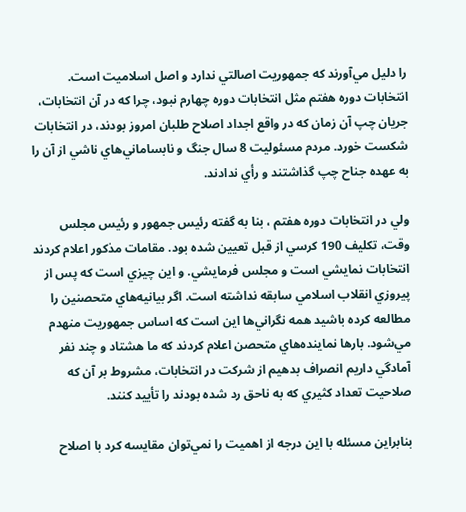را دليل مي‌آورند كه جمهوريت اصالتي ندارد و اصل اسلاميت است. انتخابات دوره هفتم مثل انتخابات دوره چهارم نبود، چرا كه در آن انتخابات، جريان چپ آن زمان كه در واقع اجداد اصلاح طلبان امروز بودند، در انتخابات شكست خورد. مردم مسئوليت 8 سال جنگ و نابساماني‌هاي ناشي از آن را به عهده جناح چپ گذاشتند و رأي ندادند.

ولي در انتخابات دوره هفتم ، بنا به گفته رئيس جمهور و رئيس مجلس وقت، تكليف 190 كرسي از قبل تعيين شده بود. مقامات مذكور اعلام كردند انتخابات نمايشي است و مجلس فرمايشي. و اين چيزي است كه پس از پيروزي انقلاب اسلامي سابقه نداشته است. اگر بيانيه‌هاي متحصنين را مطالعه كرده باشيد همه نگراني‌ها اين است كه اساس جمهوريت منهدم مي‌شود. بارها نماينده‌هاي متحصن اعلام كردند كه ما هشتاد و چند نفر آمادگي داريم انصراف بدهيم از شركت در انتخابات، مشروط بر آن كه صلاحيت تعداد كثيري كه به ناحق رد شده بودند را تأييد كنند.

بنابراين مسئله با اين درجه از اهميت را نمي‌توان مقايسه كرد با اصلاح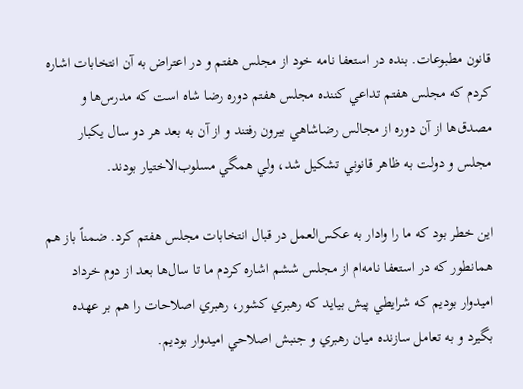قانون مطبوعات. بنده در استعفا نامه خود از مجلس هفتم و در اعتراض به آن انتخابات اشاره كردم كه مجلس هفتم تداعي كننده مجلس هفتم دوره رضا شاه است كه مدرس‌ها و مصدق‌ها از آن دوره از مجالس رضاشاهي بيرون رفتند و از آن به بعد هر دو سال يكبار مجلس و دولت به ظاهر قانوني تشكيل شد، ولي همگي مسلوب‌الاختيار بودند.

اين خطر بود كه ما را وادار به عكس‌العمل در قبال انتخابات مجلس هفتم كرد. ضمناً باز هم همانطور كه در استعفا نامه‌ام از مجلس ششم اشاره كردم ما تا سال‌ها بعد از دوم خرداد اميدوار بوديم كه شرايطي پيش بيايد كه رهبري كشور، رهبري اصلاحات را هم بر عهده بگيرد و به تعامل سازنده ميان رهبري و جنبش اصلاحي اميدوار بوديم.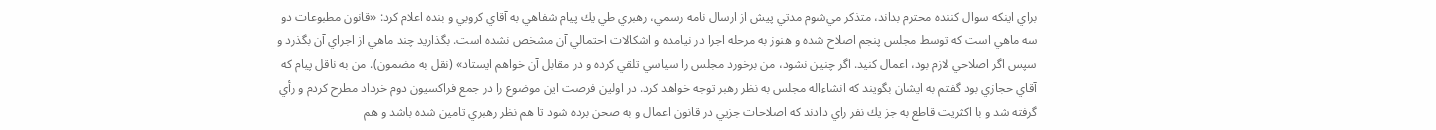براي اينكه سوال كننده محترم بداند، متذكر مي‌شوم مدتي پيش از ارسال نامه رسمي، رهبري طي يك پيام شفاهي به آقاي كروبي و بنده اعلام كرد: «قانون مطبوعات دو سه ماهي است كه توسط مجلس پنجم اصلاح شده و هنوز به مرحله اجرا در نيامده و اشكالات احتمالي آن مشخص نشده است. بگذاريد چند ماهي از اجراي آن بگذرد و سپس اگر اصلاحي لازم بود، اعمال كنيد. اگر چنين نشود، من برخورد مجلس را سياسي تلقي كرده و در مقابل آن خواهم ايستاد» (نقل به مضمون). من به ناقل پيام كه آقاي حجازي بود گفتم به ايشان بگويند كه انشاءاله مجلس به نظر رهبر توجه خواهد كرد. در اولين فرصت اين موضوع را در جمع فراكسيون دوم خرداد مطرح كردم و رأي گرفته شد و با اكثريت قاطع به جز يك نفر راي دادند كه اصلاحات جزيي در قانون اعمال و به صحن برده شود تا هم نظر رهبري تامين شده باشد و هم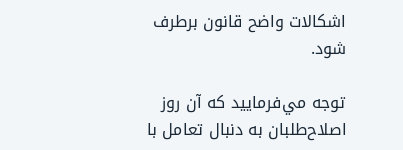اشكالات واضح قانون برطرف شود.

توجه مي‌فرماييد كه آن روز اصلاح‌طلبان به دنبال تعامل با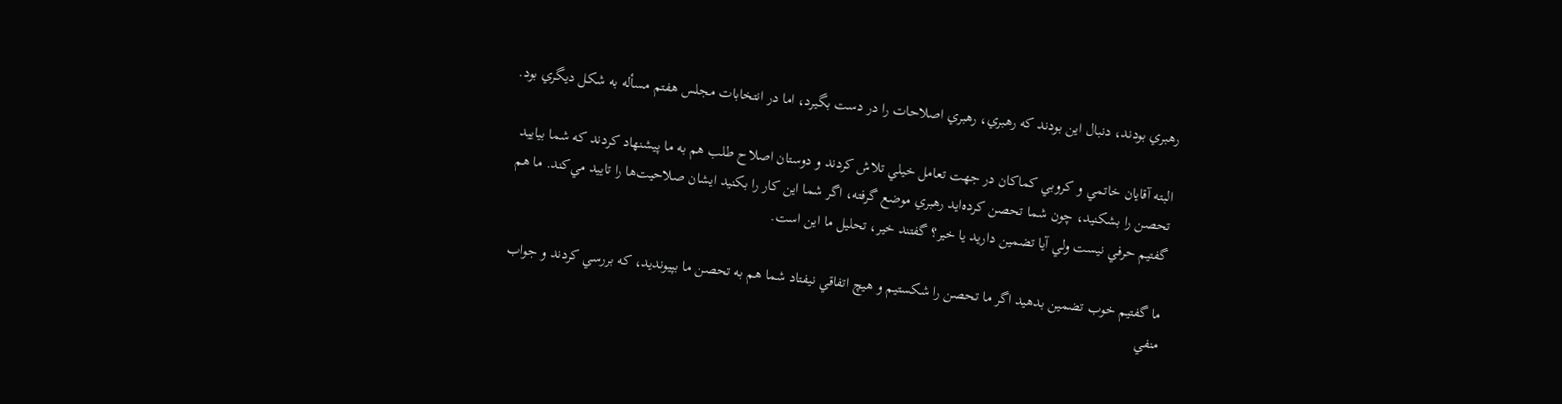رهبري بودند، دنبال اين بودند كه رهبري، رهبري اصلاحات را در دست بگيرد، اما در انتخابات مجلس هفتم مسأله‌ به شكل ديگري بود.

البته آقايان خاتمي و كروبي كماكان در جهت تعامل خيلي تلاش كردند و دوستان اصلاح طلب هم به ما پيشنهاد كردند كه شما بياييد تحصن را بشكنيد، چون شما تحصن كرده‌ايد رهبري موضع گرفته، اگر شما اين كار را بكنيد ايشان صلاحيت‌ها را تاييد مي‌كند. ما هم گفتيم حرفي نيست ولي آيا تضمين داريد يا خير؟ گفتند خير، تحليل ما اين است.

ما گفتيم خوب تضمين بدهيد اگر ما تحصن را شكستيم و هيچ اتفاقي نيفتاد شما هم به تحصن ما بپيونديد، كه بررسي كردند و جواب منفي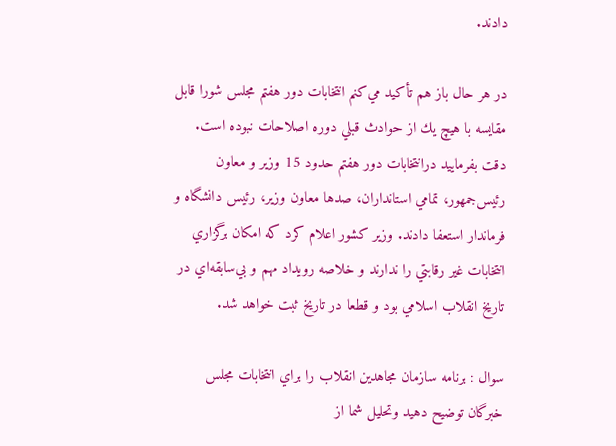دادند.

در هر حال باز هم تأكيد مي‌كنم انتخابات دور هفتم مجلس شورا قابل مقايسه با هيچ يك از حوادث قبلي دوره اصلاحات نبوده است. دقت بفرماييد درانتخابات دور هفتم حدود 15 وزير و معاون رئيس‌جمهور، تمامي استانداران، صدها معاون وزير، رئيس دانشگاه و فرماندار استعفا دادند. وزير كشور اعلام كرد كه امكان برگزاري انتخابات غير رقابتي را ندارند و خلاصه رويداد مهم و بي‌سابقه‌اي در تاريخ انقلاب اسلامي بود و قطعا در تاريخ ثبت خواهد شد.

سوال : برنامه سازمان مجاهدين انقلاب را براي انتخابات مجلس خبرگان توضيح دهيد وتحليل شما از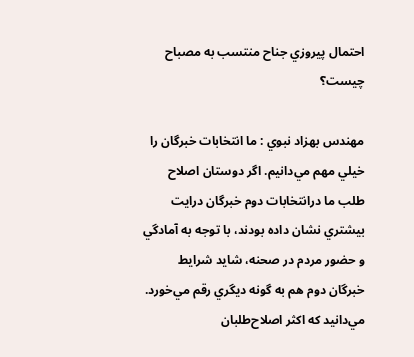احتمال پيروزي جناح منتسب به مصباح چيست؟

مهندس بهزاد نبوي : ما انتخابات خبرگان را خيلي مهم مي‌دانيم. اگر دوستان اصلاح طلب ما درانتخابات دوم خبرگان درايت بيشتري نشان داده بودند، با توجه به آمادگي و حضور مردم در صحنه، شايد شرايط خبرگان دوم هم به گونه‌ ديگري رقم مي‌خورد. مي‌دانيد كه اكثر اصلاح‌طلبان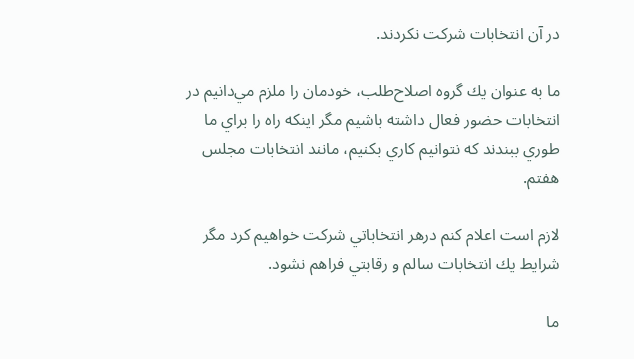در آن انتخابات شركت نكردند.

ما به عنوان يك گروه اصلاح‌طلب، خودمان را ملزم مي‌دانيم در انتخابات حضور فعال داشته باشيم مگر اينكه راه را براي ما طوري ببندند كه نتوانيم كاري بكنيم،‌ مانند انتخابات مجلس هفتم.

لازم است اعلام كنم درهر انتخاباتي شركت خواهيم كرد مگر شرايط يك انتخابات سالم و رقابتي فراهم نشود.

ما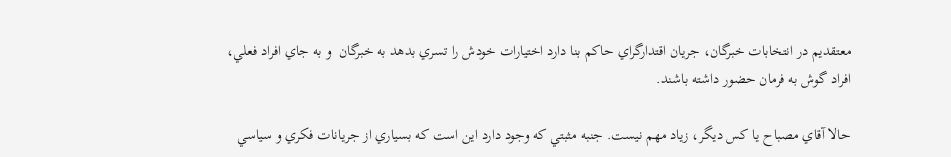معتقديم در انتخابات خبرگان، جريان اقتدارگراي حاكم بنا دارد اختيارات خودش را تسري بدهد به خبرگان  و به جاي افراد فعلي، افراد گوش به فرمان حضور داشته باشند.

حالا آقاي مصباح يا كس ديگر، زياد مهم نيست. جنبه مثبتي كه وجود دارد اين است كه بسياري از جريانات فكري و سياسي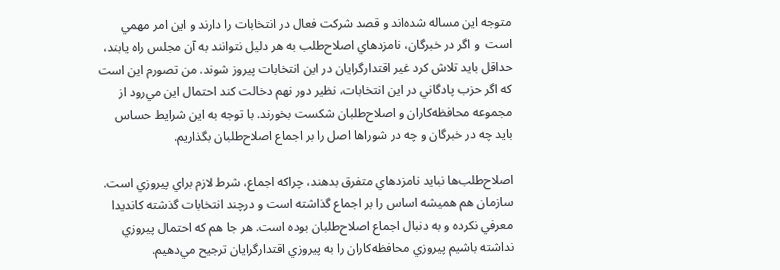متوجه اين مساله شده‌اند و قصد شركت فعال در انتخابات را دارند و اين امر مهمي است  و اگر در خبرگان، نامزدهاي اصلاح‌طلب به هر دليل نتوانند به آن مجلس راه يابند، حداقل بايد تلاش كرد غير اقتدارگرايان در اين انتخابات پيروز شوند. من تصورم اين است كه اگر حزب پادگاني در اين انتخابات، نظير دور نهم دخالت كند احتمال اين مي‌رود از مجموعه محافظه‌كاران و اصلاح‌طلبان شكست بخورند. با توجه به اين شرايط حساس بايد چه در خبرگان و چه در شوراها اصل را بر اجماع اصلاح‌طلبان بگذاريم.

اصلاح‌طلب‌ها نبايد نامزدهاي متفرق بدهند، چراكه اجماع، شرط لازم براي پيروزي است. سازمان هم هميشه اساس را بر اجماع گذاشته است و درچند انتخابات گذشته كانديدا معرفي نكرده و به دنبال اجماع اصلاح‌طلبان بوده است. هر جا هم كه احتمال پيروزي نداشته باشيم پيروزي محافظه‌كاران را به پيروزي اقتدارگرايان ترجيح مي‌دهيم.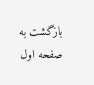بازگشت به صفحه اول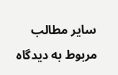ساير مطالب مربوط به ديدگاه